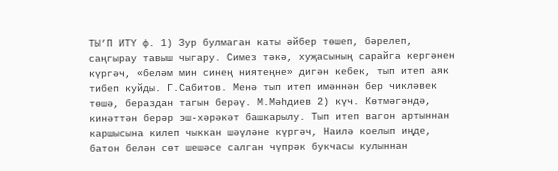ТЫ’П ИТҮ ф. 1) Зур булмаган каты әйбер төшеп, бәрелеп, саңгырау тавыш чыгару. Симез тәкә, хуҗасының сарайга кергәнен күргәч, «беләм мин синең ниятеңне» дигән кебек, тып итеп аяк тибеп куйды. Г.Сабитов. Менә тып итеп имәннән бер чикләвек төшә, бераздан тагын берәү. М.Мәһдиев 2) күч. Көтмәгәндә, кинәттән берәр эш-хәрәкәт башкарылу. Тып итеп вагон артыннан каршысына килеп чыккан шәүләне күргәч, Наилә коелып иңде, батон белән сөт шешәсе салган чүпрәк букчасы кулыннан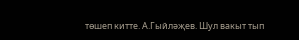төшеп китте. А.Гыйләҗев. Шул вакыт тып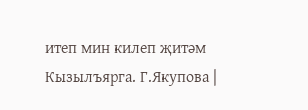итеп мин килеп җитәм Кызылъярга. Г.Якупова |